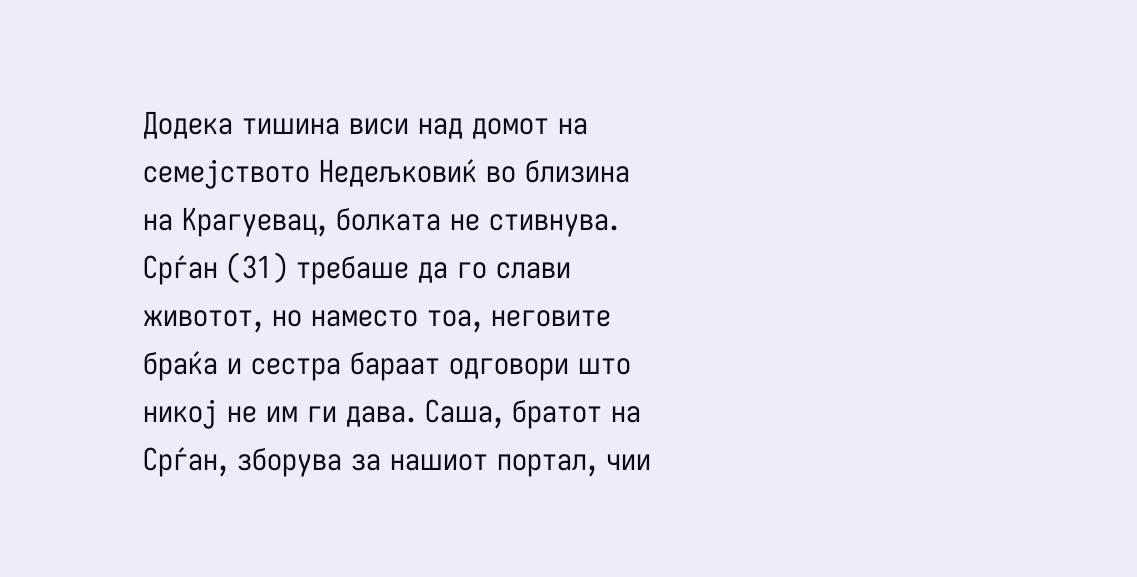Додека тишина виси над домот на семејството Недељковиќ во близина на Крагуевац, болката не стивнува.
Срѓан (31) требаше да го слави животот, но наместо тоа, неговите браќа и сестра бараат одговори што никој не им ги дава. Саша, братот на Срѓан, зборува за нашиот портал, чии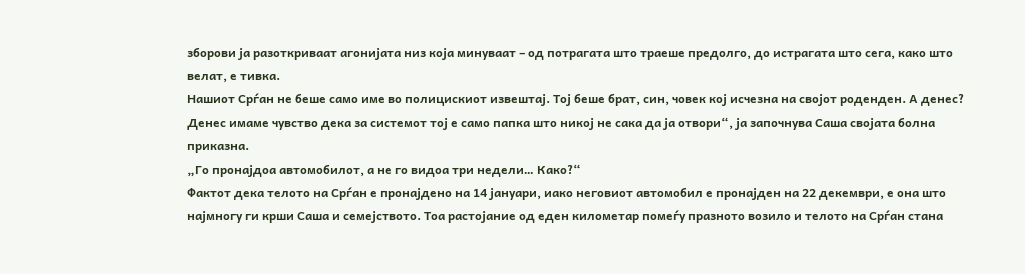зборови ја разоткриваат агонијата низ која минуваат – од потрагата што траеше предолго, до истрагата што сега, како што велат, е тивка.
Нашиот Срѓан не беше само име во полицискиот извештај. Тој беше брат, син, човек кој исчезна на својот роденден. А денес? Денес имаме чувство дека за системот тој е само папка што никој не сака да ја отвори“, ја започнува Саша својата болна приказна.
„Го пронајдоа автомобилот, а не го видоа три недели… Како?“
Фактот дека телото на Срѓан е пронајдено на 14 јануари, иако неговиот автомобил е пронајден на 22 декември, е она што најмногу ги крши Саша и семејството. Тоа растојание од еден километар помеѓу празното возило и телото на Срѓан стана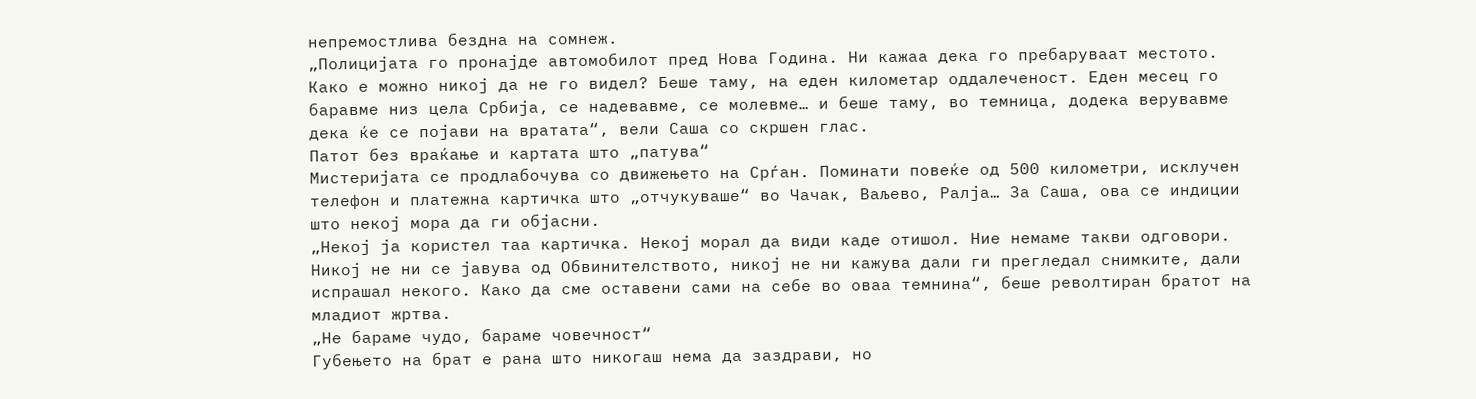непремостлива бездна на сомнеж.
„Полицијата го пронајде автомобилот пред Нова Година. Ни кажаа дека го пребаруваат местото. Како е можно никој да не го видел? Беше таму, на еден километар оддалеченост. Еден месец го баравме низ цела Србија, се надевавме, се молевме… и беше таму, во темница, додека верувавме дека ќе се појави на вратата“, вели Саша со скршен глас.
Патот без враќање и картата што „патува“
Мистеријата се продлабочува со движењето на Срѓан. Поминати повеќе од 500 километри, исклучен телефон и платежна картичка што „отчукуваше“ во Чачак, Ваљево, Ралја… За Саша, ова се индиции што некој мора да ги објасни.
„Некој ја користел таа картичка. Некој морал да види каде отишол. Ние немаме такви одговори. Никој не ни се јавува од Обвинителството, никој не ни кажува дали ги прегледал снимките, дали испрашал некого. Како да сме оставени сами на себе во оваа темнина“, беше револтиран братот на младиот жртва.
„Не бараме чудо, бараме човечност“
Губењето на брат е рана што никогаш нема да заздрави, но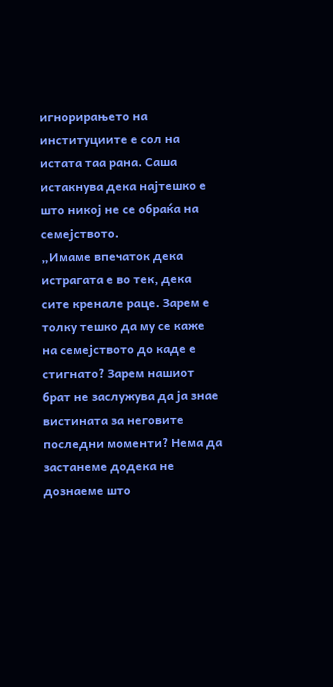игнорирањето на институциите е сол на истата таа рана. Саша истакнува дека најтешко е што никој не се обраќа на семејството.
„Имаме впечаток дека истрагата е во тек, дека сите кренале раце. Зарем е толку тешко да му се каже на семејството до каде е стигнато? Зарем нашиот брат не заслужува да ја знае вистината за неговите последни моменти? Нема да застанеме додека не дознаеме што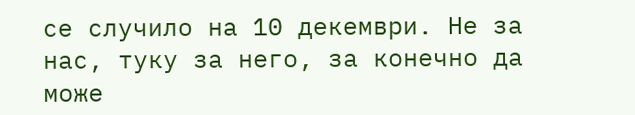се случило на 10 декември. Не за нас, туку за него, за конечно да може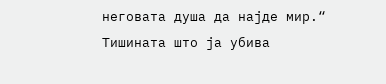неговата душа да најде мир.“
Тишината што ја убива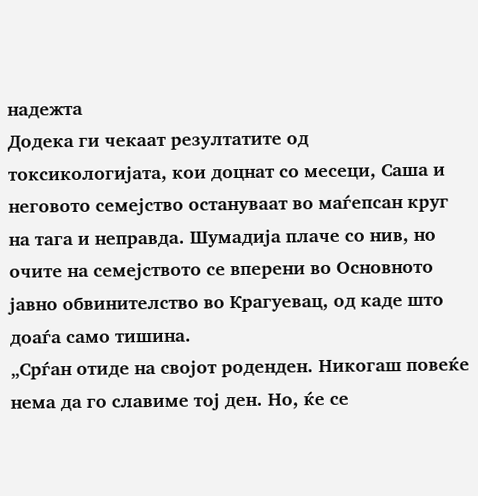надежта
Додека ги чекаат резултатите од токсикологијата, кои доцнат со месеци, Саша и неговото семејство остануваат во маѓепсан круг на тага и неправда. Шумадија плаче со нив, но очите на семејството се вперени во Основното јавно обвинителство во Крагуевац, од каде што доаѓа само тишина.
„Срѓан отиде на својот роденден. Никогаш повеќе нема да го славиме тој ден. Но, ќе се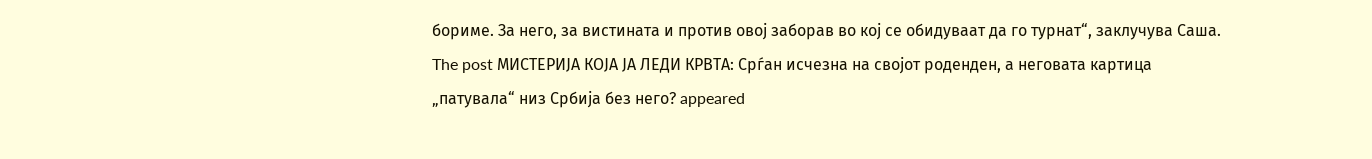бориме. За него, за вистината и против овој заборав во кој се обидуваат да го турнат“, заклучува Саша.
The post МИСТЕРИЈА КОЈА ЈА ЛEДИ КРВТА: Срѓан исчезна на својот роденден, а неговата картица „патувала“ низ Србија без него? appeared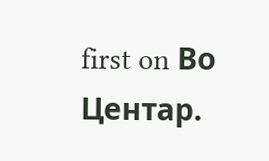first on Во Центар.